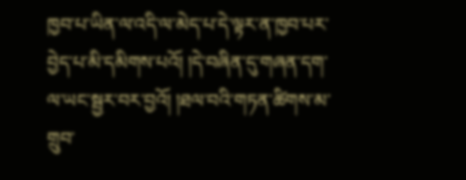ཁྱབ་པ་ཡིན་ལ་འདི་ལ་མེད་པ་དེ་ལྟར་ན་ཁྱབ་པར་བྱེད་པ་མི་དམིགས་པའོ། །དེ་བཞིན་དུ་གཞན་དག་ལ་ཡང་སྦྱར་བར་བྱའོ། །ཐལ་བའི་གཏན་ཚིགས་མ་གྲུབ་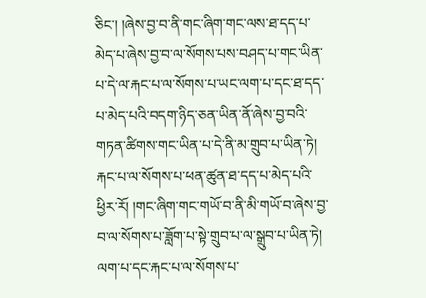ཅིང་། །ཞེས་བྱ་བ་ནི་གང་ཞིག་གང་ལས་ཐ་དད་པ་མེད་པ་ཞེས་བྱ་བ་ལ་སོགས་པས་བཤད་པ་གང་ཡིན་པ་དེ་ལ་རྐང་པ་ལ་སོགས་པ་ཡང་ལག་པ་དང་ཐ་དད་པ་མེད་པའི་བདག་ཉིད་ཅན་ཡིན་ནོ་ཞེས་བྱ་བའི་གཏན་ཚིགས་གང་ཡིན་པ་དེ་ནི་མ་གྲུབ་པ་ཡིན་ཏེ། རྐང་པ་ལ་སོགས་པ་ཕན་ཚུན་ཐ་དད་པ་མེད་པའི་ཕྱིར་རོ། །གང་ཞིག་གང་གཡོ་བ་ནི་མི་གཡོ་བ་ཞེས་བྱ་བ་ལ་སོགས་པ་ཟློག་པ་སྟེ་གྲུབ་པ་ལ་སྒྲུབ་པ་ཡིན་ཏེ། ལག་པ་དང་རྐང་པ་ལ་སོགས་པ་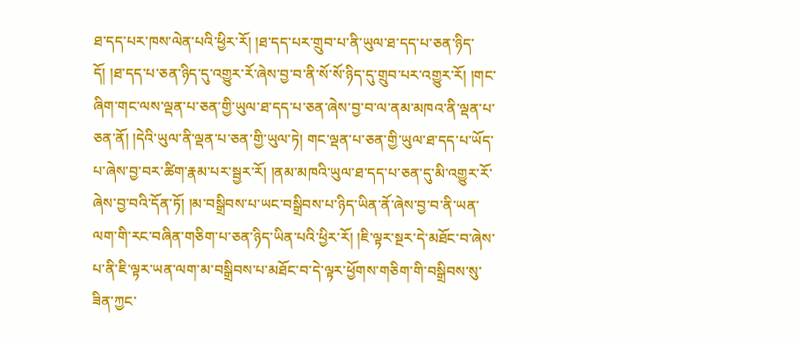ཐ་དད་པར་ཁས་ལེན་པའི་ཕྱིར་རོ། །ཐ་དད་པར་གྲུབ་པ་ནི་ཡུལ་ཐ་དད་པ་ཅན་ཉིད་དོ། །ཐ་དད་པ་ཅན་ཉིད་དུ་འགྱུར་རོ་ཞེས་བྱ་བ་ནི་སོ་སོ་ཉིད་དུ་གྲུབ་པར་འགྱུར་རོ། །གང་ཞིག་གང་ལས་ལྡན་པ་ཅན་གྱི་ཡུལ་ཐ་དད་པ་ཅན་ཞེས་བྱ་བ་ལ་ནམ་མཁའ་ནི་ལྡན་པ་ཅན་ནོ། །དེའི་ཡུལ་ནི་ལྡན་པ་ཅན་གྱི་ཡུལ་ཏེ། གང་ལྡན་པ་ཅན་གྱི་ཡུལ་ཐ་དད་པ་ཡོད་པ་ཞེས་བྱ་བར་ཚིག་རྣམ་པར་སྦྱར་རོ། །ནམ་མཁའི་ཡུལ་ཐ་དད་པ་ཅན་དུ་མི་འགྱུར་རོ་ཞེས་བྱ་བའི་དོན་ཏོ། །མ་བསྒྲིབས་པ་ཡང་བསྒྲིབས་པ་ཉིད་ཡིན་ནོ་ཞེས་བྱ་བ་ནི་ཡན་ལག་གི་རང་བཞིན་གཅིག་པ་ཅན་ཉིད་ཡིན་པའི་ཕྱིར་རོ། །ཇི་ལྟར་སྔར་དེ་མཐོང་བ་ཞེས་པ་ནི་ཇི་ལྟར་ཡན་ལག་མ་བསྒྲིབས་པ་མཐོང་བ་དེ་ལྟར་ཕྱོགས་གཅིག་གི་བསྒྲིབས་སུ་ཟིན་ཀྱང་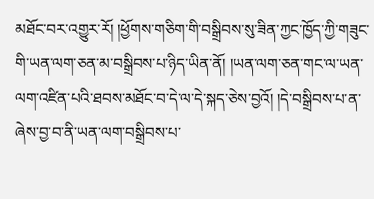མཐོང་བར་འགྱུར་རོ། །ཕྱོགས་གཅིག་གི་བསྒྲིབས་སུ་ཟིན་ཀྱང་ཁྱོད་ཀྱི་གཟུང་གི་ཡན་ལག་ཅན་མ་བསྒྲིབས་པ་ཉིད་ཡིན་ནོ། །ཡན་ལག་ཅན་གང་ལ་ཡན་ལག་འཛིན་པའི་ཐབས་མཐོང་བ་དེ་ལ་དེ་སྐད་ཅེས་བྱའོ། །དེ་བསྒྲིབས་པ་ན་ཞེས་བྱ་བ་ནི་ཡན་ལག་བསྒྲིབས་པ་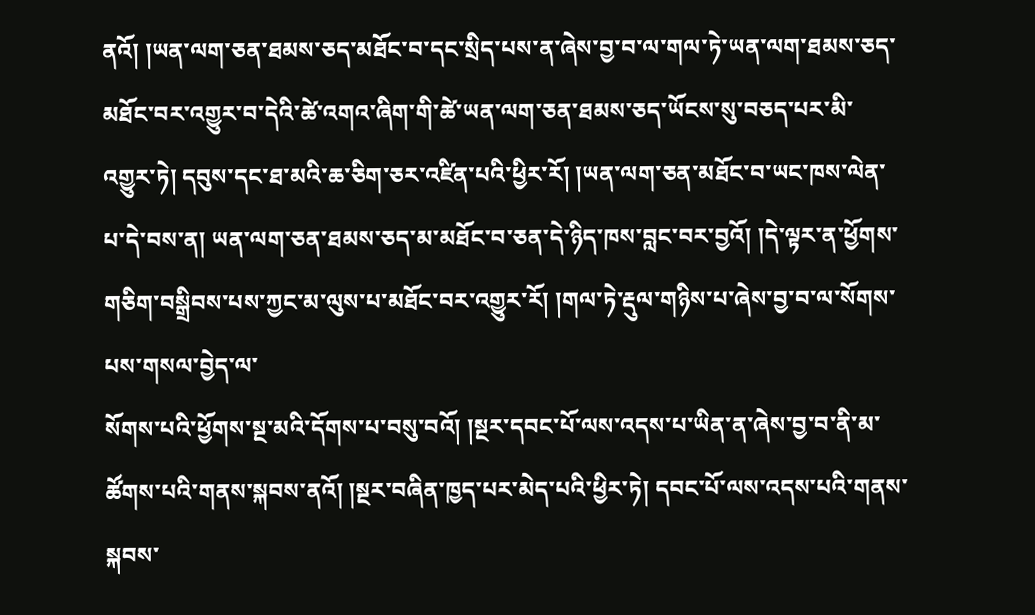ནའོ། །ཡན་ལག་ཅན་ཐམས་ཅད་མཐོང་བ་དང་སྲིད་པས་ན་ཞེས་བྱ་བ་ལ་གལ་ཏེ་ཡན་ལག་ཐམས་ཅད་མཐོང་བར་འགྱུར་བ་དེའི་ཚེ་འགའ་ཞིག་གི་ཚེ་ཡན་ལག་ཅན་ཐམས་ཅད་ཡོངས་སུ་བཅད་པར་མི་འགྱུར་ཏེ། དབུས་དང་ཐ་མའི་ཆ་ཅིག་ཅར་འཛིན་པའི་ཕྱིར་རོ། །ཡན་ལག་ཅན་མཐོང་བ་ཡང་ཁས་ལེན་པ་དེ་བས་ན། ཡན་ལག་ཅན་ཐམས་ཅད་མ་མཐོང་བ་ཅན་དེ་ཉིད་ཁས་བླང་བར་བྱའོ། །དེ་ལྟར་ན་ཕྱོགས་གཅིག་བསྒྲིབས་པས་ཀྱང་མ་ལུས་པ་མཐོང་བར་འགྱུར་རོ། །གལ་ཏེ་རྡུལ་གཉིས་པ་ཞེས་བྱ་བ་ལ་སོགས་པས་གསལ་བྱེད་ལ་
སོགས་པའི་ཕྱོགས་སྔ་མའི་དོགས་པ་བསུ་བའོ། །སྔར་དབང་པོ་ལས་འདས་པ་ཡིན་ན་ཞེས་བྱ་བ་ནི་མ་ཚོགས་པའི་གནས་སྐབས་ནའོ། །སྔར་བཞིན་ཁྱད་པར་མེད་པའི་ཕྱིར་ཏེ། དབང་པོ་ལས་འདས་པའི་གནས་སྐབས་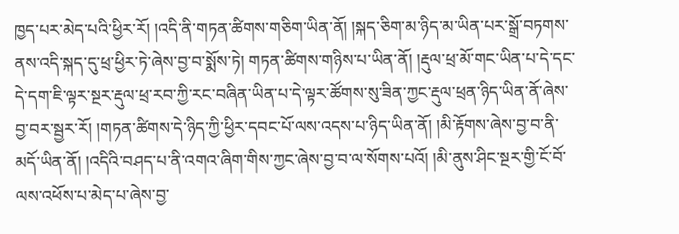ཁྱད་པར་མེད་པའི་ཕྱིར་རོ། །འདི་ནི་གཏན་ཚིགས་གཅིག་ཡིན་ནོ། །སྐད་ཅིག་མ་ཉིད་མ་ཡིན་པར་སྒྲོ་བཏགས་ནས་འདི་སྐད་དུ་ཕྲ་ཕྱིར་ཏེ་ཞེས་བྱ་བ་སྨོས་ཏེ། གཏན་ཚིགས་གཉིས་པ་ཡིན་ནོ། །རྡུལ་ཕྲ་མོ་གང་ཡིན་པ་དེ་དང་དེ་དག་ཇི་ལྟར་སྔར་རྡུལ་ཕྲ་རབ་ཀྱི་རང་བཞིན་ཡིན་པ་དེ་ལྟར་ཚོགས་སུ་ཟིན་ཀྱང་རྡུལ་ཕྲན་ཉིད་ཡིན་ནོ་ཞེས་བྱ་བར་སྦྱར་རོ། །གཏན་ཚིགས་དེ་ཉིད་ཀྱི་ཕྱིར་དབང་པོ་ལས་འདས་པ་ཉིད་ཡིན་ནོ། །མི་རྟོགས་ཞེས་བྱ་བ་ནི་མདོ་ཡིན་ནོ། །འདིའི་བཤད་པ་ནི་འགའ་ཞིག་གིས་ཀྱང་ཞེས་བྱ་བ་ལ་སོགས་པའོ། །མི་ནུས་ཤིང་སྔར་གྱི་ངོ་བོ་ལས་འཕོས་པ་མེད་པ་ཞེས་བྱ་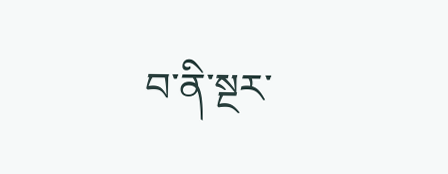བ་ནི་སྔར་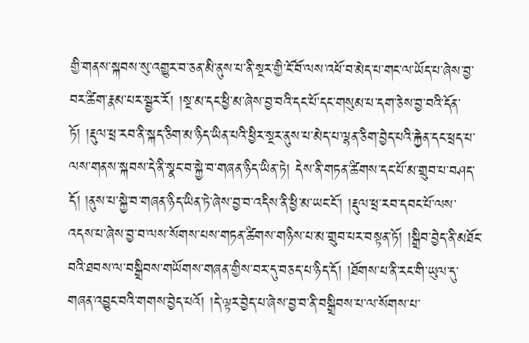གྱི་གནས་སྐབས་སུ་འགྱུར་བ་ཅན་མི་ནུས་པ་ནི་སྔར་གྱི་ངོ་བོ་ལས་འཕོ་བ་མེད་པ་གང་ལ་ཡོད་པ་ཞེས་བྱ་བར་ཚིག་རྣམ་པར་སྦྱར་རོ། །སྔ་མ་དང་ཕྱི་མ་ཞེས་བྱ་བའི་དང་པོ་དང་གསུམ་པ་དག་ཅེས་བྱ་བའི་དོན་ཏོ། །རྡུལ་ཕྲ་རབ་ནི་སྐད་ཅིག་མ་ཉིད་ཡིན་པའི་ཕྱིར་སྔར་ནུས་པ་མེད་པ་ལྷན་ཅིག་བྱེད་པའི་རྐྱེན་དང་ཕྲད་པ་ལས་གནས་སྐབས་དེ་ནི་སྣང་བ་སྐྱེ་བ་གཞན་ཉིད་ཡིན་ཏེ། དེས་ནི་གཏན་ཚིགས་དང་པོ་མ་གྲུབ་པ་བཤད་དོ། །ནུས་པ་སྐྱེ་བ་གཞན་ཉིད་ཡིན་ཏེ་ཞེས་བྱ་བ་འདིས་ནི་ཕྱི་མ་ཡང་ངོ་། །རྡུལ་ཕྲ་རབ་དབང་པོ་ལས་འདས་པ་ཞེས་བྱ་བ་ལས་སོགས་པས་གཏན་ཚིགས་གཉིས་པ་མ་གྲུབ་པར་བསྟན་ཏོ། །སྒྲིབ་བྱེད་ནི་མཐོང་བའི་ཐབས་ལ་བསྒྲིབས་གཡོགས་གཞན་གྱིས་བར་དུ་བཅད་པ་ཉིད་དོ། །ཐོགས་པ་ནི་རང་གི་ཡུལ་དུ་གཞན་འབྱུང་བའི་གགས་བྱེད་པའོ། །དེ་ལྟར་བྱེད་པ་ཞེས་བྱ་བ་ནི་བསྒྲིབས་པ་ལ་སོགས་པ་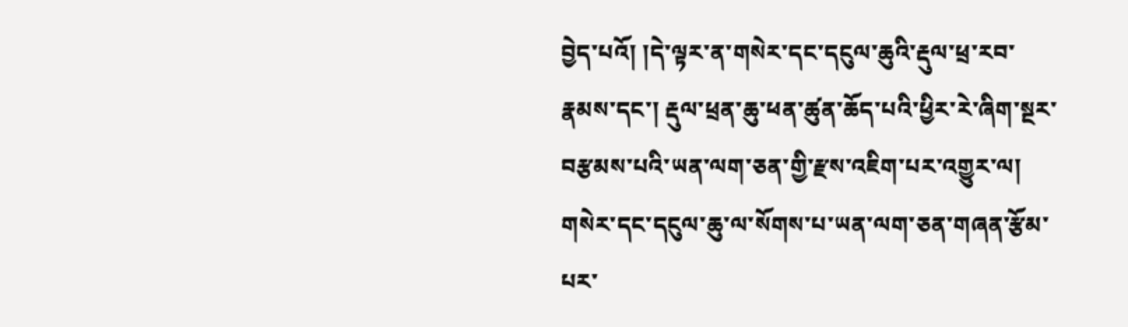བྱེད་པའོ། །དེ་ལྟར་ན་གསེར་དང་དངུལ་ཆུའི་རྡུལ་ཕྲ་རབ་རྣམས་དང་། རྡུལ་ཕྲན་ཆུ་ཕན་ཚུན་ཆོད་པའི་ཕྱིར་རེ་ཞིག་སྔར་བརྩམས་པའི་ཡན་ལག་ཅན་གྱི་རྫས་འཇིག་པར་འགྱུར་ལ། གསེར་དང་དངུལ་ཆུ་ལ་སོགས་པ་ཡན་ལག་ཅན་གཞན་རྩོམ་པར་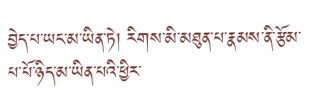བྱེད་པ་ཡང་མ་ཡིན་ཏེ། རིགས་མི་མཐུན་པ་རྣམས་ནི་རྩོམ་པ་པོ་ཉིད་མ་ཡིན་པའི་ཕྱིར་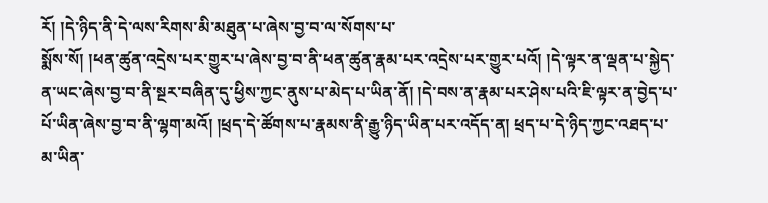རོ། །དེ་ཉིད་ནི་དེ་ལས་རིགས་མི་མཐུན་པ་ཞེས་བྱ་བ་ལ་སོགས་པ་
སྨོས་སོ། །ཕན་ཚུན་འདྲེས་པར་གྱུར་པ་ཞེས་བྱ་བ་ནི་ཕན་ཚུན་རྣམ་པར་འདྲེས་པར་གྱུར་པའོ། །དེ་ལྟར་ན་ལྡན་པ་སྐྱེད་ན་ཡང་ཞེས་བྱ་བ་ནི་སྔར་བཞིན་དུ་ཕྱིས་ཀྱང་ནུས་པ་མེད་པ་ཡིན་ནོ། །དེ་བས་ན་རྣམ་པར་ཤེས་པའི་ཇི་ལྟར་ན་བྱེད་པ་པོ་ཡིན་ཞེས་བྱ་བ་ནི་ལྷག་མའོ། །ཕྲད་དེ་ཚོགས་པ་རྣམས་ནི་རྒྱུ་ཉིད་ཡིན་པར་འདོད་ན། ཕྲད་པ་དེ་ཉིད་ཀྱང་འཐད་པ་མ་ཡིན་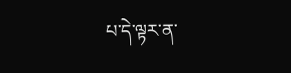པ་དེ་ལྟར་ན་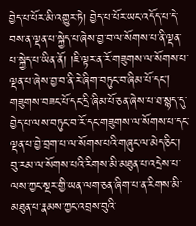བྱེད་པ་པོར་མི་འགྱུར་ཏེ། བྱེད་པ་པོར་ཡང་འདོད་པ་དེ་བས་ན་ལྡན་པ་སྐྱེད་པ་ཞེས་བྱ་བ་ལ་སོགས་པ་ནི་ལྡན་པ་སྐྱེད་པ་ཡིན་ནོ། །ཇི་ལྟར་ན་རོ་གཟུགས་ལ་སོགས་པ་ལྡན་པ་ཞེས་བྱ་བ་ནི་རེ་ཞིག་བཏུང་བ་ཞིམ་པོ་དང། གཟུགས་བཟང་པོ་དང་དྲི་ཞིམ་པོ་ཅན་ཞེས་པ་ཐ་སྙད་དུ་བྱེད་པ་ལས་བཏུང་བ་རོ་དང་གཟུགས་ལ་སོགས་པ་དང་ལྡན་པ་བྱེ་བྲག་པ་ལ་སོགས་པའི་གཞུང་ལ་མེད་ཅིང་། བུ་རམ་ལ་སོགས་པའི་རིགས་མི་མཐུན་པ་འདྲེས་པ་ལས་ཀྱང་སྔར་གྱི་ཡན་ལག་ཅན་ཞིག་པ་ན་རིགས་མི་མཐུན་པ་རྣམས་ཀྱང་འབྲས་བུའི་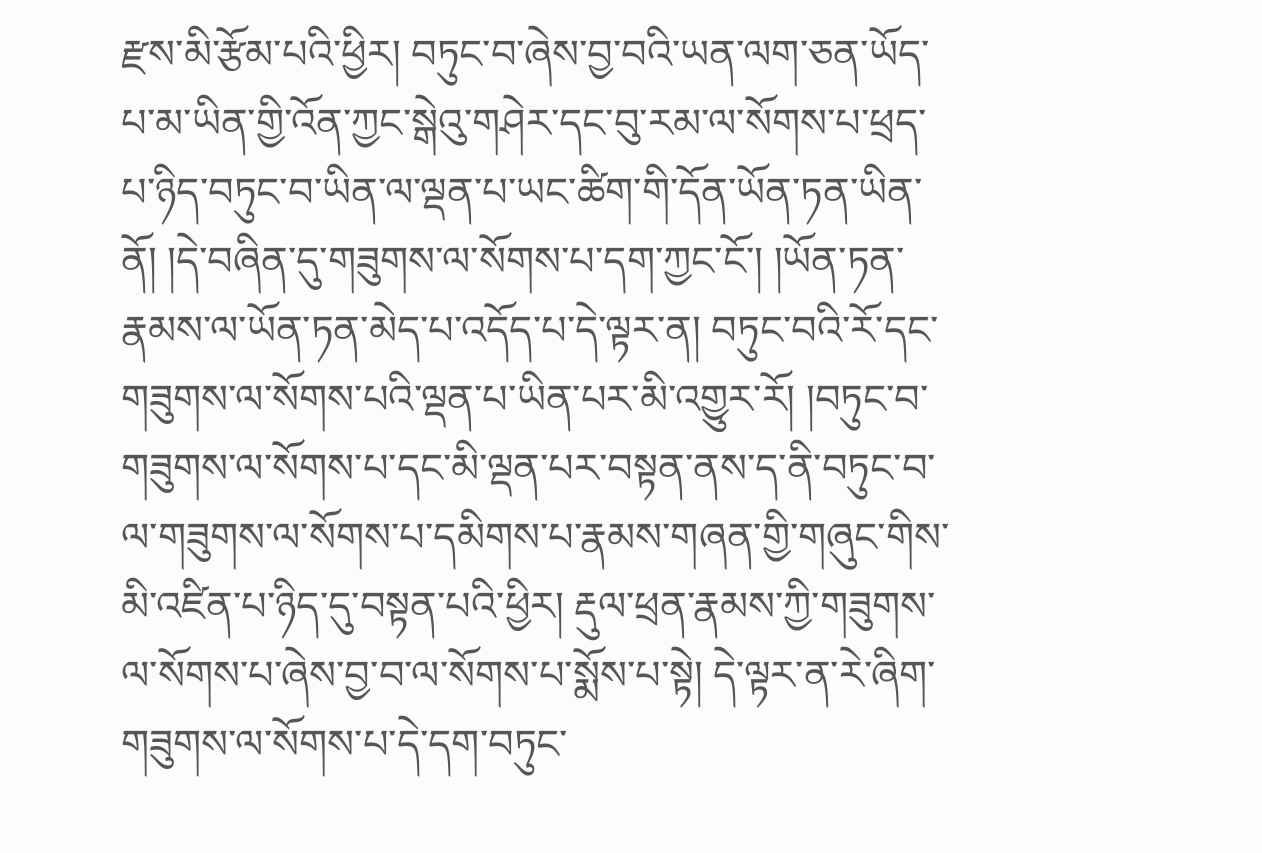རྫས་མི་རྩོམ་པའི་ཕྱིར། བཏུང་བ་ཞེས་བྱ་བའི་ཡན་ལག་ཅན་ཡོད་པ་མ་ཡིན་གྱི་འོན་ཀྱང་སྒེའུ་གཤེར་དང་བུ་རམ་ལ་སོགས་པ་ཕྲད་པ་ཉིད་བཏུང་བ་ཡིན་ལ་ལྡན་པ་ཡང་ཚིག་གི་དོན་ཡོན་ཏན་ཡིན་ནོ། །དེ་བཞིན་དུ་གཟུགས་ལ་སོགས་པ་དག་ཀྱང་ངོ་། །ཡོན་ཏན་རྣམས་ལ་ཡོན་ཏན་མེད་པ་འདོད་པ་དེ་ལྟར་ན། བཏུང་བའི་རོ་དང་གཟུགས་ལ་སོགས་པའི་ལྡན་པ་ཡིན་པར་མི་འགྱུར་རོ། །བཏུང་བ་གཟུགས་ལ་སོགས་པ་དང་མི་ལྡན་པར་བསྟན་ནས་ད་ནི་བཏུང་བ་ལ་གཟུགས་ལ་སོགས་པ་དམིགས་པ་རྣམས་གཞན་གྱི་གཞུང་གིས་མི་འཛིན་པ་ཉིད་དུ་བསྟན་པའི་ཕྱིར། རྡུལ་ཕྲན་རྣམས་ཀྱི་གཟུགས་ལ་སོགས་པ་ཞེས་བྱ་བ་ལ་སོགས་པ་སྨོས་པ་སྟེ། དེ་ལྟར་ན་རེ་ཞིག་གཟུགས་ལ་སོགས་པ་དེ་དག་བཏུང་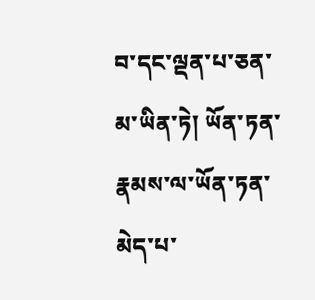བ་དང་ལྡན་པ་ཅན་མ་ཡིན་ཏེ། ཡོན་ཏན་རྣམས་ལ་ཡོན་ཏན་མེད་པ་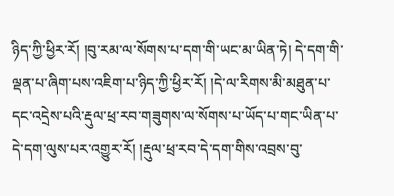ཉིད་ཀྱི་ཕྱིར་རོ། །བུ་རམ་ལ་སོགས་པ་དག་གི་ཡང་མ་ཡིན་ཏེ། དེ་དག་གི་ལྡན་པ་ཞིག་པས་འཇིག་པ་ཉིད་ཀྱི་ཕྱིར་རོ། །དེ་ལ་རིགས་མི་མཐུན་པ་དང་འདྲེས་པའི་རྡུལ་ཕྲ་རབ་གཟུགས་ལ་སོགས་པ་ཡོད་པ་གང་ཡིན་པ་དེ་དག་ལུས་པར་འགྱུར་རོ། །རྡུལ་ཕྲ་རབ་དེ་དག་གིས་འབྲས་བུ་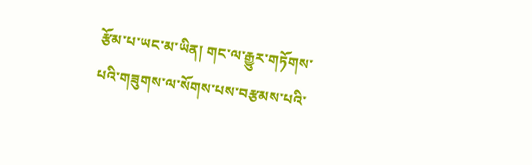རྩོམ་པ་ཡང་མ་ཡིན། གང་ལ་རྒྱུར་གཏོགས་པའི་གཟུགས་ལ་སོགས་པས་བརྩམས་པའི་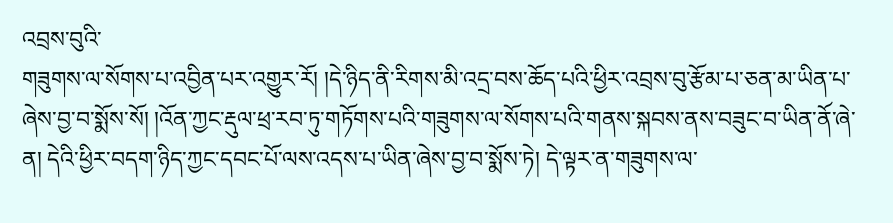འབྲས་བུའི་
གཟུགས་ལ་སོགས་པ་འབྱིན་པར་འགྱུར་རོ། །དེ་ཉིད་ནི་རིགས་མི་འདྲ་བས་ཆོད་པའི་ཕྱིར་འབྲས་བུ་རྩོམ་པ་ཅན་མ་ཡིན་པ་ཞེས་བྱ་བ་སྨོས་སོ། །འོན་ཀྱང་རྡུལ་ཕྲ་རབ་ཏུ་གཏོགས་པའི་གཟུགས་ལ་སོགས་པའི་གནས་སྐབས་ནས་བཟུང་བ་ཡིན་ནོ་ཞེ་ན། དེའི་ཕྱིར་བདག་ཉིད་ཀྱང་དབང་པོ་ལས་འདས་པ་ཡིན་ཞེས་བྱ་བ་སྨོས་ཏེ། དེ་ལྟར་ན་གཟུགས་ལ་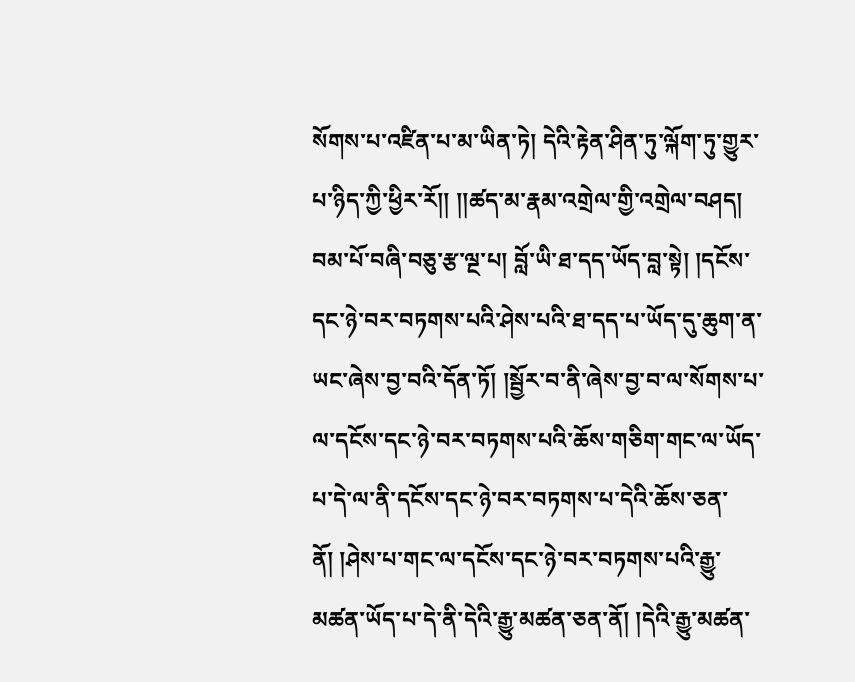སོགས་པ་འཛིན་པ་མ་ཡིན་ཏེ། དེའི་རྟེན་ཤིན་ཏུ་ལྐོག་ཏུ་གྱུར་པ་ཉིད་ཀྱི་ཕྱིར་རོ།། །།ཚད་མ་རྣམ་འགྲེལ་གྱི་འགྲེལ་བཤད། བམ་པོ་བཞི་བཅུ་རྩ་ལྔ་པ། བློ་ཡི་ཐ་དད་ཡོད་བླ་སྟེ། །དངོས་དང་ཉེ་བར་བཏགས་པའི་ཤེས་པའི་ཐ་དད་པ་ཡོད་དུ་ཆུག་ན་ཡང་ཞེས་བྱ་བའི་དོན་ཏོ། །སྦྱོར་བ་ནི་ཞེས་བྱ་བ་ལ་སོགས་པ་ལ་དངོས་དང་ཉེ་བར་བཏགས་པའི་ཆོས་གཅིག་གང་ལ་ཡོད་པ་དེ་ལ་ནི་དངོས་དང་ཉེ་བར་བཏགས་པ་དེའི་ཆོས་ཅན་ནོ། །ཤེས་པ་གང་ལ་དངོས་དང་ཉེ་བར་བཏགས་པའི་རྒྱུ་མཚན་ཡོད་པ་དེ་ནི་དེའི་རྒྱུ་མཚན་ཅན་ནོ། །དེའི་རྒྱུ་མཚན་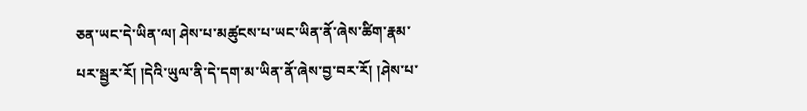ཅན་ཡང་དེ་ཡིན་ལ། ཤེས་པ་མཚུངས་པ་ཡང་ཡིན་ནོ་ཞེས་ཚིག་རྣམ་པར་སྦྱར་རོ། །དེའི་ཡུལ་ནི་དེ་དག་མ་ཡིན་ནོ་ཞེས་བྱ་བར་རོ། །ཤེས་པ་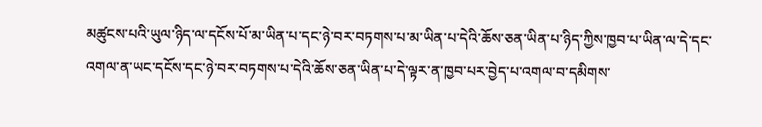མཚུངས་པའི་ཡུལ་ཉིད་ལ་དངོས་པོ་མ་ཡིན་པ་དང་ཉེ་བར་བཏགས་པ་མ་ཡིན་པ་དེའི་ཆོས་ཅན་ཡིན་པ་ཉིད་ཀྱིས་ཁྱབ་པ་ཡིན་ལ་དེ་དང་འགལ་ན་ཡང་དངོས་དང་ཉེ་བར་བཏགས་པ་དེའི་ཆོས་ཅན་ཡིན་པ་དེ་ལྟར་ན་ཁྱབ་པར་བྱེད་པ་འགལ་བ་དམིགས་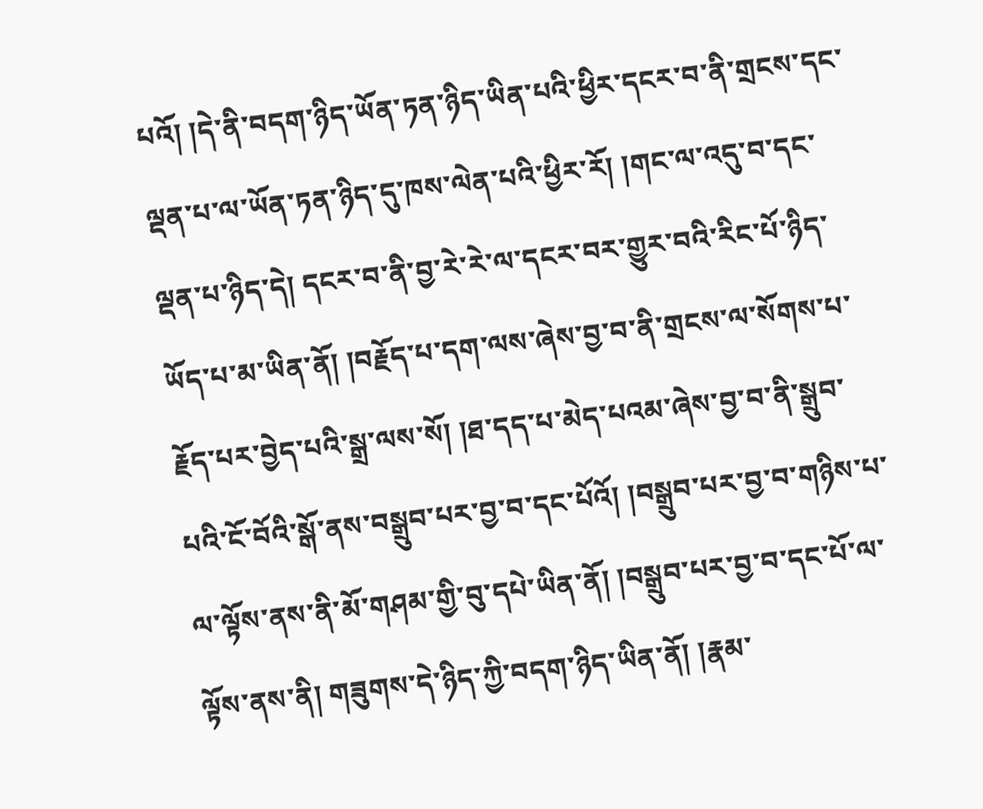པའོ། །དེ་ནི་བདག་ཉིད་ཡོན་ཏན་ཉིད་ཡིན་པའི་ཕྱིར་དངར་བ་ནི་གྲངས་དང་ལྡན་པ་ལ་ཡོན་ཏན་ཉིད་དུ་ཁས་ལེན་པའི་ཕྱིར་རོ། །གང་ལ་འདུ་བ་དང་ལྡན་པ་ཉིད་དེ། དངར་བ་ནི་བྱ་རེ་རེ་ལ་དངར་བར་གྱུར་བའི་རིང་པོ་ཉིད་ཡོད་པ་མ་ཡིན་ནོ། །བརྗོད་པ་དག་ལས་ཞེས་བྱ་བ་ནི་གྲངས་ལ་སོགས་པ་རྗོད་པར་བྱེད་པའི་སྒྲ་ལས་སོ། །ཐ་དད་པ་མེད་པའམ་ཞེས་བྱ་བ་ནི་སྒྲུབ་པའི་ངོ་བོའི་སྒོ་ནས་བསྒྲུབ་པར་བྱ་བ་དང་པོའོ། །བསྒྲུབ་པར་བྱ་བ་གཉིས་པ་ལ་ལྟོས་ནས་ནི་མོ་གཤམ་གྱི་བུ་དཔེ་ཡིན་ནོ། །བསྒྲུབ་པར་བྱ་བ་དང་པོ་ལ་ལྟོས་ནས་ནི། གཟུགས་དེ་ཉིད་ཀྱི་བདག་ཉིད་ཡིན་ནོ། །རྣམ་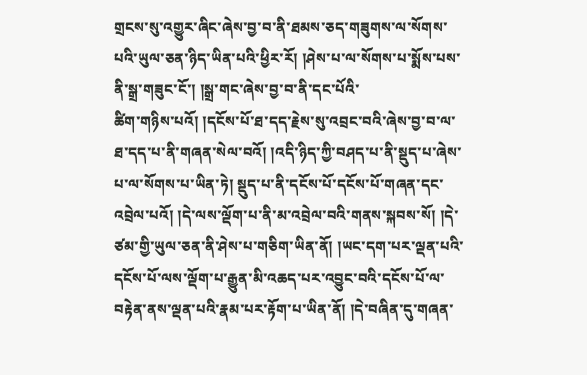གྲངས་སུ་འགྱུར་ཞིང་ཞེས་བྱ་བ་ནི་ཐམས་ཅད་གཟུགས་ལ་སོགས་པའི་ཡུལ་ཅན་ཉིད་ཡིན་པའི་ཕྱིར་རོ། །ཤེས་པ་ལ་སོགས་པ་སྨོས་པས་ནི་སྒྲ་གཟུང་ངོ་། །སྒྲ་གང་ཞེས་བྱ་བ་ནི་དང་པོའི་
ཚིག་གཉིས་པའོ། །དངོས་པོ་ཐ་དད་རྗེས་སུ་འབྲང་བའི་ཞེས་བྱ་བ་ལ་ཐ་དད་པ་ནི་གཞན་སེལ་བའོ། །འདི་ཉིད་ཀྱི་བཤད་པ་ནི་སྡུད་པ་ཞེས་པ་ལ་སོགས་པ་ཡིན་ཏེ། སྡུད་པ་ནི་དངོས་པོ་དངོས་པོ་གཞན་དང་འབྲེལ་པའོ། །དེ་ལས་ལྡོག་པ་ནི་མ་འབྲེལ་བའི་གནས་སྐབས་སོ། །དེ་ཙམ་གྱི་ཡུལ་ཅན་ནི་ཤེས་པ་གཅིག་ཡིན་ནོ། །ཡང་དག་པར་ལྡན་པའི་དངོས་པོ་ལས་ལྡོག་པ་རྒྱུན་མི་འཆད་པར་འབྱུང་བའི་དངོས་པོ་ལ་བརྟེན་ནས་ལྡན་པའི་རྣམ་པར་རྟོག་པ་ཡིན་ནོ། །དེ་བཞིན་དུ་གཞན་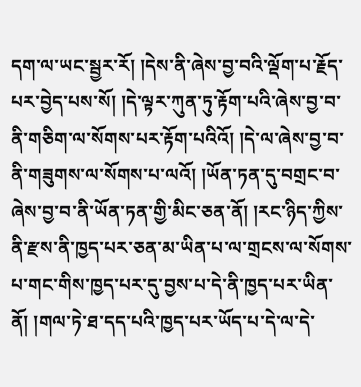དག་ལ་ཡང་སྦྱར་རོ། །དེས་ནི་ཞེས་བྱ་བའི་ལྡོག་པ་རྗོད་པར་བྱེད་པས་སོ། །དེ་ལྟར་ཀུན་ཏུ་རྟོག་པའི་ཞེས་བྱ་བ་ནི་གཅིག་ལ་སོགས་པར་རྟོག་པའིའོ། །དེ་ལ་ཞེས་བྱ་བ་ནི་གཟུགས་ལ་སོགས་པ་ལའོ། །ཡོན་ཏན་དུ་བགྲང་བ་ཞེས་བྱ་བ་ནི་ཡོན་ཏན་གྱི་མིང་ཅན་ནོ། །རང་ཉིད་ཀྱིས་ནི་རྫས་ནི་ཁྱད་པར་ཅན་མ་ཡིན་པ་ལ་གྲངས་ལ་སོགས་པ་གང་གིས་ཁྱད་པར་དུ་བྱས་པ་དེ་ནི་ཁྱད་པར་ཡིན་ནོ། །གལ་ཏེ་ཐ་དད་པའི་ཁྱད་པར་ཡོད་པ་དེ་ལ་དེ་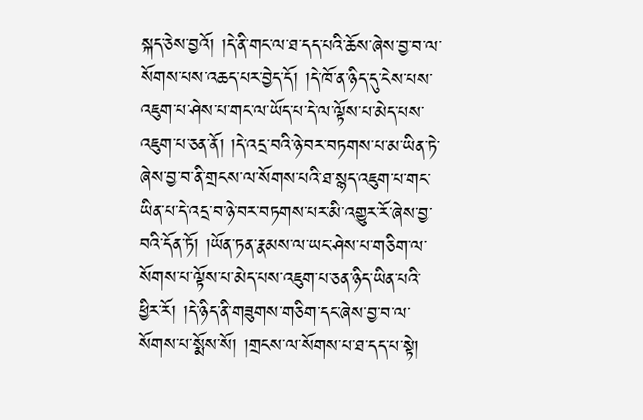སྐད་ཅེས་བྱའོ། །དེ་ནི་གང་ལ་ཐ་དད་པའི་ཆོས་ཞེས་བྱ་བ་ལ་སོགས་པས་འཆད་པར་བྱེད་དོ། །དེ་ཁོ་ན་ཉིད་དུ་ངེས་པས་འཇུག་པ་ཤེས་པ་གང་ལ་ཡོད་པ་དེ་ལ་ལྟོས་པ་མེད་པས་འཇུག་པ་ཅན་ནོ། །དེ་འདྲ་བའི་ཉེ་བར་བཏགས་པ་མ་ཡིན་ཏེ་ཞེས་བྱ་བ་ནི་གྲངས་ལ་སོགས་པའི་ཐ་སྙད་འཇུག་པ་གང་ཡིན་པ་དེ་འདྲ་བ་ཉེ་བར་བཏགས་པར་མི་འགྱུར་རོ་ཞེས་བྱ་བའི་དོན་ཏོ། །ཡོན་ཏན་རྣམས་ལ་ཡང་ཤེས་པ་གཅིག་ལ་སོགས་པ་ལྟོས་པ་མེད་པས་འཇུག་པ་ཅན་ཉིད་ཡིན་པའི་ཕྱིར་རོ། །དེ་ཉིད་ནི་གཟུགས་གཅིག་དང་ཞེས་བྱ་བ་ལ་སོགས་པ་སྨོས་སོ། །གྲངས་ལ་སོགས་པ་ཐ་དད་པ་སྟེ།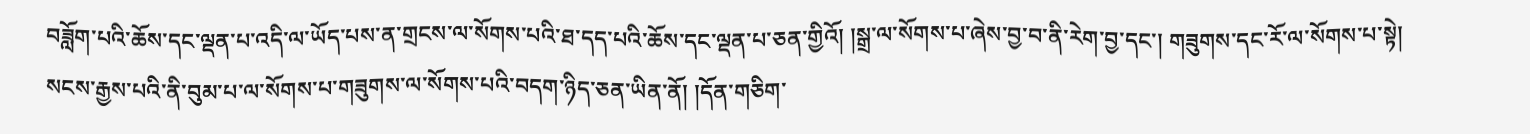བཟློག་པའི་ཆོས་དང་ལྡན་པ་འདི་ལ་ཡོད་པས་ན་གྲངས་ལ་སོགས་པའི་ཐ་དད་པའི་ཆོས་དང་ལྡན་པ་ཅན་གྱིའོ། །སྒྲ་ལ་སོགས་པ་ཞེས་བྱ་བ་ནི་རེག་བྱ་དང་། གཟུགས་དང་རོ་ལ་སོགས་པ་སྟེ། སངས་རྒྱས་པའི་ནི་བུམ་པ་ལ་སོགས་པ་གཟུགས་ལ་སོགས་པའི་བདག་ཉིད་ཅན་ཡིན་ནོ། །དོན་གཅིག་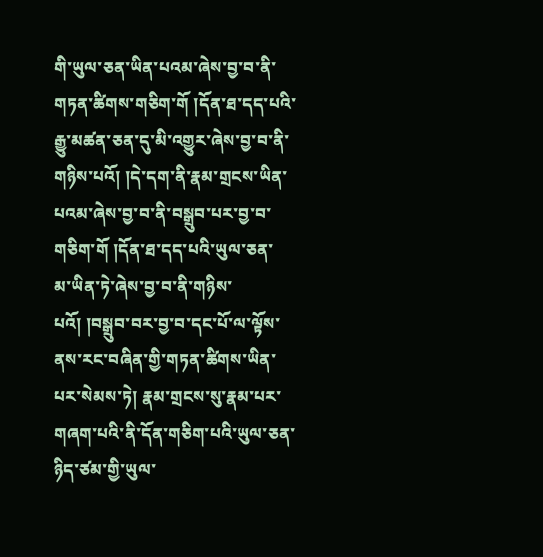གི་ཡུལ་ཅན་ཡིན་པའམ་ཞེས་བྱ་བ་ནི་གཏན་ཚིགས་གཅིག་གོ །དོན་ཐ་དད་པའི་རྒྱུ་མཚན་ཅན་དུ་མི་འགྱུར་ཞེས་བྱ་བ་ནི་གཉིས་པའོ། །དེ་དག་ནི་རྣམ་གྲངས་ཡིན་པའམ་ཞེས་བྱ་བ་ནི་བསྒྲུབ་པར་བྱ་བ་གཅིག་གོ །དོན་ཐ་དད་པའི་ཡུལ་ཅན་
མ་ཡིན་ཏེ་ཞེས་བྱ་བ་ནི་གཉིས་པའོ། །བསྒྲུབ་བར་བྱ་བ་དང་པོ་ལ་ལྟོས་ནས་རང་བཞིན་གྱི་གཏན་ཚིགས་ཡིན་པར་སེམས་ཏེ། རྣམ་གྲངས་སུ་རྣམ་པར་གཞག་པའི་ནི་དོན་གཅིག་པའི་ཡུལ་ཅན་ཉིད་ཙམ་གྱི་ཡུལ་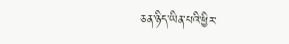ཅན་ཉིད་ཡིན་པའི་ཕྱིར་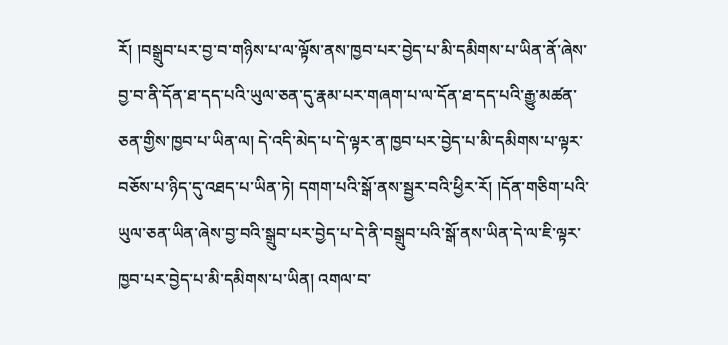རོ། །བསྒྲུབ་པར་བྱ་བ་གཉིས་པ་ལ་ལྟོས་ནས་ཁྱབ་པར་བྱེད་པ་མི་དམིགས་པ་ཡིན་ནོ་ཞེས་བྱ་བ་ནི་དོན་ཐ་དད་པའི་ཡུལ་ཅན་དུ་རྣམ་པར་གཞག་པ་ལ་དོན་ཐ་དད་པའི་རྒྱུ་མཚན་ཅན་གྱིས་ཁྱབ་པ་ཡིན་ལ། དེ་འདི་མེད་པ་དེ་ལྟར་ན་ཁྱབ་པར་བྱེད་པ་མི་དམིགས་པ་ལྟར་བཅོས་པ་ཉིད་དུ་འཐད་པ་ཡིན་ཏེ། དགག་པའི་སྒོ་ནས་སྦྱར་བའི་ཕྱིར་རོ། །དོན་གཅིག་པའི་ཡུལ་ཅན་ཡིན་ཞེས་བྱ་བའི་སྒྲུབ་པར་བྱེད་པ་དེ་ནི་བསྒྲུབ་པའི་སྒོ་ནས་ཡིན་དེ་ལ་ཇི་ལྟར་ཁྱབ་པར་བྱེད་པ་མི་དམིགས་པ་ཡིན། འགལ་བ་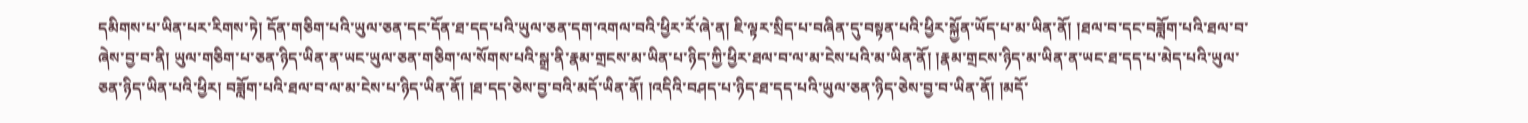དམིགས་པ་ཡིན་པར་རིགས་ཏེ། དོན་གཅིག་པའི་ཡུལ་ཅན་དང་དོན་ཐ་དད་པའི་ཡུལ་ཅན་དག་འགལ་བའི་ཕྱིར་རོ་ཞེ་ན། ཇི་ལྟར་སྲིད་པ་བཞིན་དུ་བསྟན་པའི་ཕྱིར་སྐྱོན་ཡོད་པ་མ་ཡིན་ནོ། །ཐལ་བ་དང་བཟློག་པའི་ཐལ་བ་ཞེས་བྱ་བ་ནི། ཡུལ་གཅིག་པ་ཅན་ཉིད་ཡིན་ན་ཡང་ཡུལ་ཅན་གཅིག་ལ་སོགས་པའི་སྒྲ་ནི་རྣམ་གྲངས་མ་ཡིན་པ་ཉིད་ཀྱི་ཕྱིར་ཐལ་བ་ལ་མ་ངེས་པའི་མ་ཡིན་ནོ། །རྣམ་གྲངས་ཉིད་མ་ཡིན་ན་ཡང་ཐ་དད་པ་མེད་པའི་ཡུལ་ཅན་ཉིད་ཡིན་པའི་ཕྱིར། བཟློག་པའི་ཐལ་བ་ལ་མ་ངེས་པ་ཉིད་ཡིན་ནོ། །ཐ་དད་ཅེས་བྱ་བའི་མདོ་ཡིན་ནོ། །འདིའི་བཤད་པ་ཉིད་ཐ་དད་པའི་ཡུལ་ཅན་ཉིད་ཅེས་བྱ་བ་ཡིན་ནོ། །མདོ་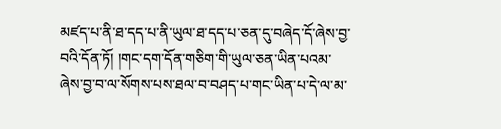མཛད་པ་ནི་ཐ་དད་པ་ནི་ཡུལ་ཐ་དད་པ་ཅན་དུ་བཞེད་དོ་ཞེས་བྱ་བའི་དོན་ཏོ། །གང་དག་དོན་གཅིག་གི་ཡུལ་ཅན་ཡིན་པའམ་ཞེས་བྱ་བ་ལ་སོགས་པས་ཐལ་བ་བཤད་པ་གང་ཡིན་པ་དེ་ལ་མ་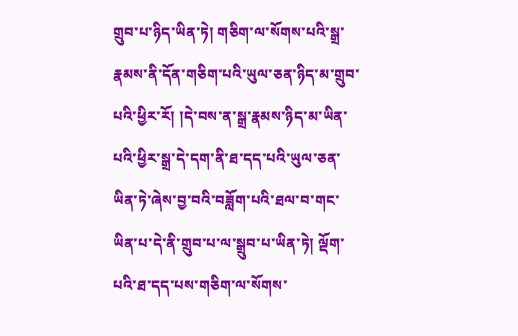གྲུབ་པ་ཉིད་ཡིན་ཏེ། གཅིག་ལ་སོགས་པའི་སྒྲ་རྣམས་ནི་དོན་གཅིག་པའི་ཡུལ་ཅན་ཉིད་མ་གྲུབ་པའི་ཕྱིར་རོ། །དེ་བས་ན་སྒྲ་རྣམས་ཉིད་མ་ཡིན་པའི་ཕྱིར་སྒྲ་དེ་དག་ནི་ཐ་དད་པའི་ཡུལ་ཅན་ཡིན་ཏེ་ཞེས་བྱ་བའི་བཟློག་པའི་ཐལ་བ་གང་ཡིན་པ་དེ་ནི་གྲུབ་པ་ལ་སྒྲུབ་པ་ཡིན་ཏེ། ལྡོག་པའི་ཐ་དད་པས་གཅིག་ལ་སོགས་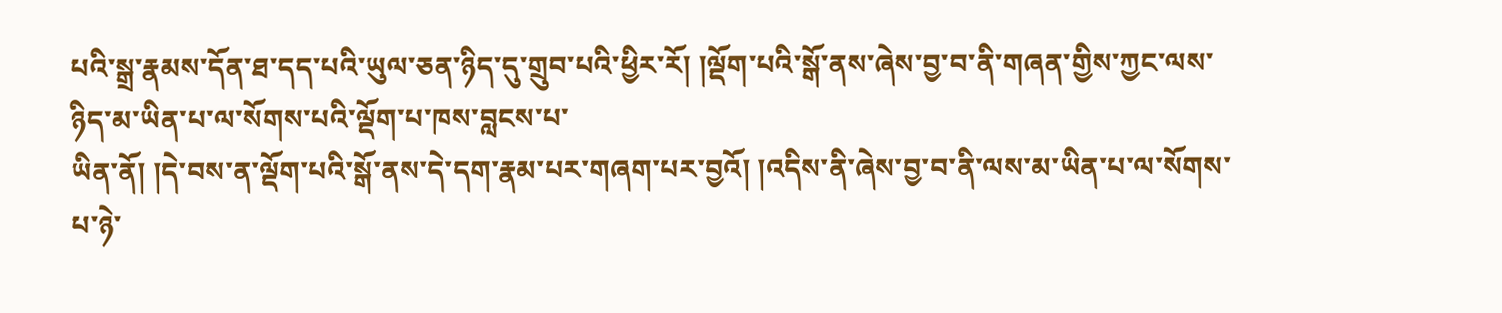པའི་སྒྲ་རྣམས་དོན་ཐ་དད་པའི་ཡུལ་ཅན་ཉིད་དུ་གྲུབ་པའི་ཕྱིར་རོ། །ལྡོག་པའི་སྒོ་ནས་ཞེས་བྱ་བ་ནི་གཞན་གྱིས་ཀྱང་ལས་ཉིད་མ་ཡིན་པ་ལ་སོགས་པའི་ལྡོག་པ་ཁས་བླངས་པ་
ཡིན་ནོ། །དེ་བས་ན་ལྡོག་པའི་སྒོ་ནས་དེ་དག་རྣམ་པར་གཞག་པར་བྱའོ། །འདིས་ནི་ཞེས་བྱ་བ་ནི་ལས་མ་ཡིན་པ་ལ་སོགས་པ་ཉེ་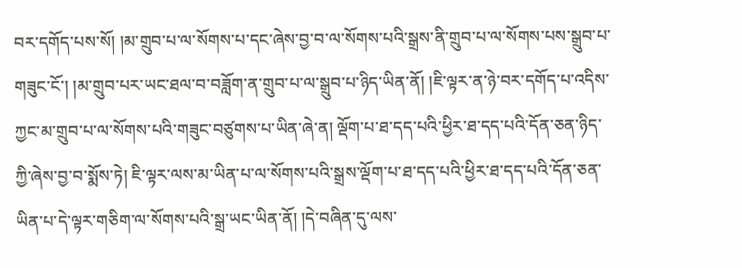བར་དགོད་པས་སོ། །མ་གྲུབ་པ་ལ་སོགས་པ་དང་ཞེས་བྱ་བ་ལ་སོགས་པའི་སྒྲས་ནི་གྲུབ་པ་ལ་སོགས་པས་སྒྲུབ་པ་གཟུང་ངོ་། །མ་གྲུབ་པར་ཡང་ཐལ་བ་བཟློག་ན་གྲུབ་པ་ལ་སྒྲུབ་པ་ཉིད་ཡིན་ནོ། །ཇི་ལྟར་ན་ཉེ་བར་དགོད་པ་འདིས་ཀྱང་མ་གྲུབ་པ་ལ་སོགས་པའི་གཟུང་བཙུགས་པ་ཡིན་ཞེ་ན། ལྡོག་པ་ཐ་དད་པའི་ཕྱིར་ཐ་དད་པའི་དོན་ཅན་ཉིད་ཀྱི་ཞེས་བྱ་བ་སྨོས་ཏེ། ཇི་ལྟར་ལས་མ་ཡིན་པ་ལ་སོགས་པའི་སྒྲས་ལྡོག་པ་ཐ་དད་པའི་ཕྱིར་ཐ་དད་པའི་དོན་ཅན་ཡིན་པ་དེ་ལྟར་གཅིག་ལ་སོགས་པའི་སྒྲ་ཡང་ཡིན་ནོ། །དེ་བཞིན་དུ་ལས་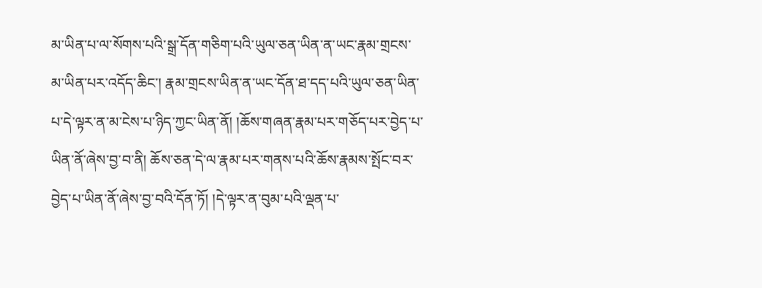མ་ཡིན་པ་ལ་སོགས་པའི་སྒྲ་དོན་གཅིག་པའི་ཡུལ་ཅན་ཡིན་ན་ཡང་རྣམ་གྲངས་མ་ཡིན་པར་འདོད་ཆིང་། རྣམ་གྲངས་ཡིན་ན་ཡང་དོན་ཐ་དད་པའི་ཡུལ་ཅན་ཡིན་པ་དེ་ལྟར་ན་མ་ངེས་པ་ཉིད་ཀྱང་ཡིན་ནོ། །ཆོས་གཞན་རྣམ་པར་གཅོད་པར་བྱེད་པ་ཡིན་ནོ་ཞེས་བྱ་བ་ནི། ཆོས་ཅན་དེ་ལ་རྣམ་པར་གནས་པའི་ཆོས་རྣམས་སྤོང་བར་བྱེད་པ་ཡིན་ནོ་ཞེས་བྱ་བའི་དོན་ཏོ། །དེ་ལྟར་ན་བུམ་པའི་ལྡན་པ་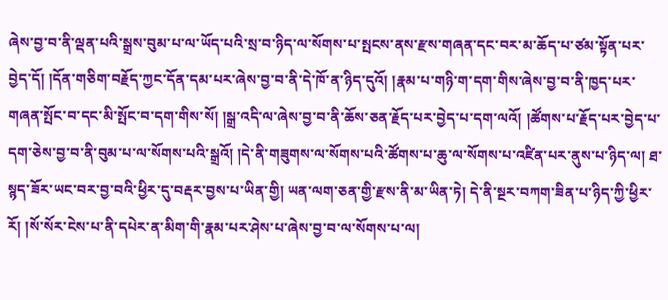ཞེས་བྱ་བ་ནི་ལྡན་པའི་སྒྲས་བུམ་པ་ལ་ཡོད་པའི་སྲ་བ་ཉིད་ལ་སོགས་པ་སྤངས་ནས་རྫས་གཞན་དང་བར་མ་ཆོད་པ་ཙམ་སྟོན་པར་བྱེད་དོ། །དོན་གཅིག་བརྗོད་ཀྱང་དོན་དམ་པར་ཞེས་བྱ་བ་ནི་དེ་ཁོ་ན་ཉིད་དུའོ། །རྣམ་པ་གཉི་ག་དག་གིས་ཞེས་བྱ་བ་ནི་ཁྱད་པར་གཞན་སྤོང་བ་དང་མི་སྤོང་བ་དག་གིས་སོ། །སྒྲ་འདི་ལ་ཞེས་བྱ་བ་ནི་ཆོས་ཅན་རྗོད་པར་བྱེད་པ་དག་ལའོ། །ཚོགས་པ་རྗོད་པར་བྱེད་པ་དག་ཅེས་བྱ་བ་ནི་བུམ་པ་ལ་སོགས་པའི་སྒྲའོ། །དེ་ནི་གཟུགས་ལ་སོགས་པའི་ཚོགས་པ་ཆུ་ལ་སོགས་པ་འཛིན་པར་ནུས་པ་ཉིད་ལ། ཐ་སྙད་ཟོར་ཡང་བར་བྱ་བའི་ཕྱིར་དུ་བརྡར་བྱས་པ་ཡིན་གྱི། ཡན་ལག་ཅན་གྱི་རྫས་ནི་མ་ཡིན་ཏེ། དེ་ནི་སྔར་བཀག་ཟིན་པ་ཉིད་ཀྱི་ཕྱིར་རོ། །སོ་སོར་ངེས་པ་ནི་དཔེར་ན་མིག་གི་རྣམ་པར་ཤེས་པ་ཞེས་བྱ་བ་ལ་སོགས་པ་ལ།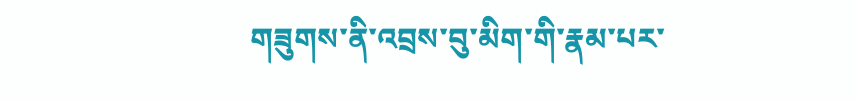གཟུགས་ནི་འབྲས་བུ་མིག་གི་རྣམ་པར་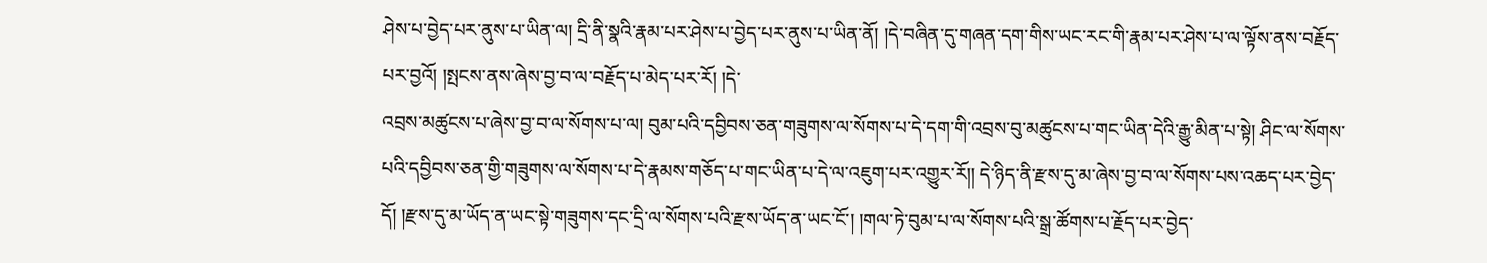ཤེས་པ་བྱེད་པར་ནུས་པ་ཡིན་ལ། དྲི་ནི་སྣའི་རྣམ་པར་ཤེས་པ་བྱེད་པར་ནུས་པ་ཡིན་ནོ། །དེ་བཞིན་དུ་གཞན་དག་གིས་ཡང་རང་གི་རྣམ་པར་ཤེས་པ་ལ་ལྟོས་ནས་བརྗོད་པར་བྱའོ། །སྤངས་ནས་ཞེས་བྱ་བ་ལ་བརྗོད་པ་མེད་པར་རོ། །དེ་
འབྲས་མཚུངས་པ་ཞེས་བྱ་བ་ལ་སོགས་པ་ལ། བུམ་པའི་དབྱིབས་ཅན་གཟུགས་ལ་སོགས་པ་དེ་དག་གི་འབྲས་བུ་མཚུངས་པ་གང་ཡིན་དེའི་རྒྱུ་མིན་པ་སྟེ། ཤིང་ལ་སོགས་པའི་དབྱིབས་ཅན་གྱི་གཟུགས་ལ་སོགས་པ་དེ་རྣམས་གཅོད་པ་གང་ཡིན་པ་དེ་ལ་འཇུག་པར་འགྱུར་རོ།། དེ་ཉིད་ནི་རྫས་དུ་མ་ཞེས་བྱ་བ་ལ་སོགས་པས་འཆད་པར་བྱེད་དོ། །རྫས་དུ་མ་ཡོད་ན་ཡང་སྟེ་གཟུགས་དང་དྲི་ལ་སོགས་པའི་རྫས་ཡོད་ན་ཡང་ངོ་། །གལ་ཏེ་བུམ་པ་ལ་སོགས་པའི་སྒྲ་ཚོགས་པ་རྗོད་པར་བྱེད་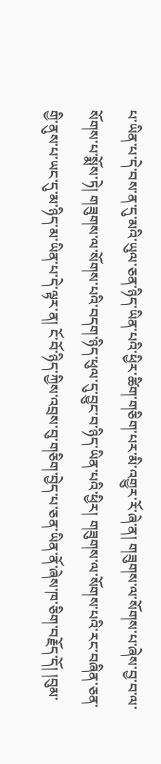པ་ཡིན་པ་དེ་བས་ན་དུ་མའི་ཡུལ་ཅན་ཉིད་ཡིན་པའི་ཕྱིར་ཚིག་གཅིག་པར་མི་འགྱུར་རོ་ཞེ་ན། གཟུགས་ལ་སོགས་པ་ཞེས་བྱ་བ་ལ་སོགས་པ་སྨོས་ཏེ། གཟུགས་ལ་སོགས་པའི་བདག་ཉིད་ཕུལ་དུ་བྱུང་བ་ཉིད་ཡིན་པའི་ཕྱིར། གཟུགས་ལ་སོགས་པའི་རང་བཞིན་ཅན་གྱི་ནུས་པ་ཡང་དུ་མ་ཉིད་མ་ཡིན་པ་དེ་ལྟར་ན། ངོ་བོ་ཉིད་ཀྱིས་འབྲས་བུ་གཅིག་བྱེད་པ་ཅན་ཡིན་ནོ་ཞེས་ཁ་ཅིག་བརྗོད་དོ། །བུམ་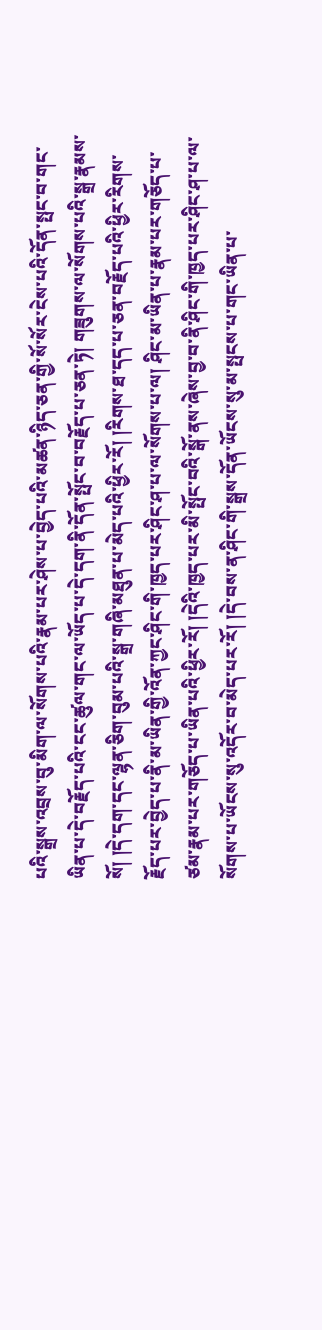པའི་སྒྲས་འབྲས་བུ་མིག་ལ་སོགས་པའི་རྣམ་པར་ཤེས་པ་བྱེད་པའི་མཚན་ཉིད་ཅན་གྱི་སོ་སོར་ངེས་པའི་དོན་སྤང་བ་གང་ཡིན་པ་དེ་བརྗོད་པའི་ངང་ཚུལ་གང་ལ་ཡོད་པ་དེ་དག་ནི་དོན་སྤོང་བ་བརྗོད་པ་ཅན་ཏེ། གཟུགས་ལ་སོགས་པའི་སྒྲ་རྣམས་སོ། །དེ་དག་དང་ལྷན་ཅིག་བུམ་པའི་སྒྲ་གཞི་མཐུན་པ་མེད་པའི་ཕྱིར་རོ། །རིགས་ཐ་དད་པ་ཅན་བརྗོད་པའི་ཕྱིར་རིགས་རྗོད་པར་བྱེད་པ་ནི་མ་ཡིན་གྱི་འོན་ཀྱང་ཤིང་གི་ཁྱད་པར་ཤིང་ཤ་པ་ལ་སོགས་པ་ལ། ཤིང་མ་ཡིན་པ་རྣམ་པར་གཅོད་པ་ཙམ་རྣམ་པར་གཅོད་པ་ཡིན་པའི་ཕྱིར་རོ། །དེའི་ཁྱད་པར་མི་སྤོང་བའི་སྒོ་ནས་ཞེས་བྱ་བ་ནི་ཤིང་གི་ཁྱད་པར་ཤིང་ཤ་པ་ལ་སོགས་པ་ཡོངས་སུ་འདོར་བ་མེད་པར་རོ། །དེ་བས་ན་ཤིང་གི་སྒྲས་དོན་ཡོངས་སུ་མ་སྤངས་པ་གང་ཡིན་པ་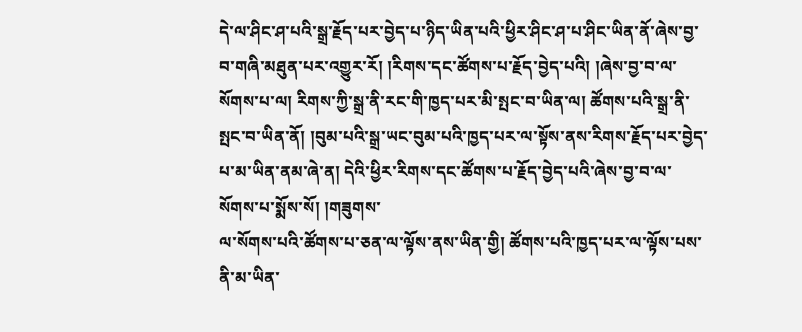དེ་ལ་ཤིང་ཤ་པའི་སྒྲ་རྗོད་པར་བྱེད་པ་ཉིད་ཡིན་པའི་ཕྱིར་ཤིང་ཤ་པ་ཤིང་ཡིན་ནོ་ཞེས་བྱ་བ་གཞི་མཐུན་པར་འགྱུར་རོ། །རིགས་དང་ཚོགས་པ་རྗོད་བྱེད་པའི། །ཞེས་བྱ་བ་ལ་སོགས་པ་ལ། རིགས་ཀྱི་སྒྲ་ནི་རང་གི་ཁྱད་པར་མི་སྤང་བ་ཡིན་ལ། ཚོགས་པའི་སྒྲ་ནི་སྤང་བ་ཡིན་ནོ། །བུམ་པའི་སྒྲ་ཡང་བུམ་པའི་ཁྱད་པར་ལ་སྟོས་ནས་རིགས་རྗོད་པར་བྱེད་པ་མ་ཡིན་ནམ་ཞེ་ན། དེའི་ཕྱིར་རིགས་དང་ཚོགས་པ་རྗོད་བྱེད་པའི་ཞེས་བྱ་བ་ལ་སོགས་པ་སྨོས་སོ། །གཟུགས་
ལ་སོགས་པའི་ཚོགས་པ་ཅན་ལ་ལྟོས་ནས་ཡིན་གྱི། ཚོགས་པའི་ཁྱད་པར་ལ་ལྟོས་པས་ནི་མ་ཡིན་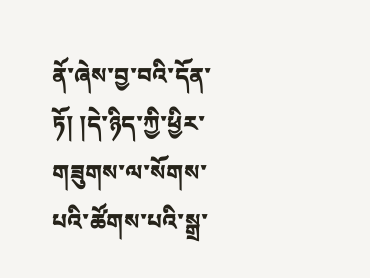ནོ་ཞེས་བྱ་བའི་དོན་ཏོ། །དེ་ཉིད་ཀྱི་ཕྱིར་གཟུགས་ལ་སོགས་པའི་ཚོགས་པའི་སྒྲ་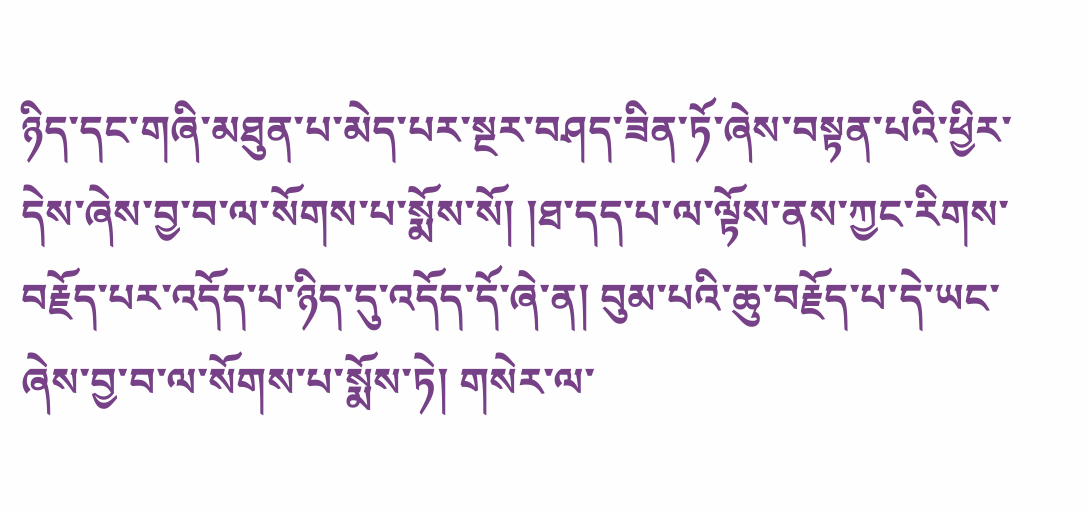ཉིད་དང་གཞི་མཐུན་པ་མེད་པར་སྔར་བཤད་ཟིན་ཏོ་ཞེས་བསྟན་པའི་ཕྱིར་དེས་ཞེས་བྱ་བ་ལ་སོགས་པ་སྨོས་སོ། །ཐ་དད་པ་ལ་ལྟོས་ནས་ཀྱང་རིགས་བརྗོད་པར་འདོད་པ་ཉིད་དུ་འདོད་དོ་ཞེ་ན། བུམ་པའི་ཆུ་བརྗོད་པ་དེ་ཡང་ཞེས་བྱ་བ་ལ་སོགས་པ་སྨོས་ཏེ། གསེར་ལ་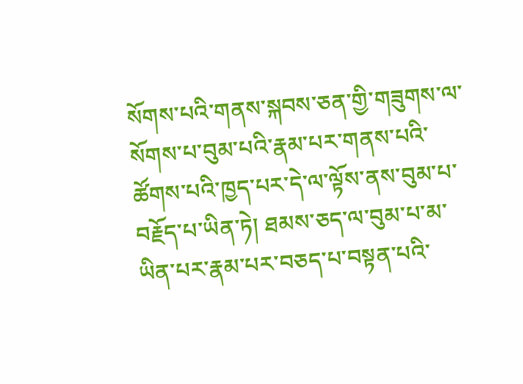སོགས་པའི་གནས་སྐབས་ཅན་གྱི་གཟུགས་ལ་སོགས་པ་བུམ་པའི་རྣམ་པར་གནས་པའི་ཚོགས་པའི་ཁྱད་པར་དེ་ལ་ལྟོས་ནས་བུམ་པ་བརྗོད་པ་ཡིན་ཏེ། ཐམས་ཅད་ལ་བུམ་པ་མ་ཡིན་པར་རྣམ་པར་བཅད་པ་བསྟན་པའི་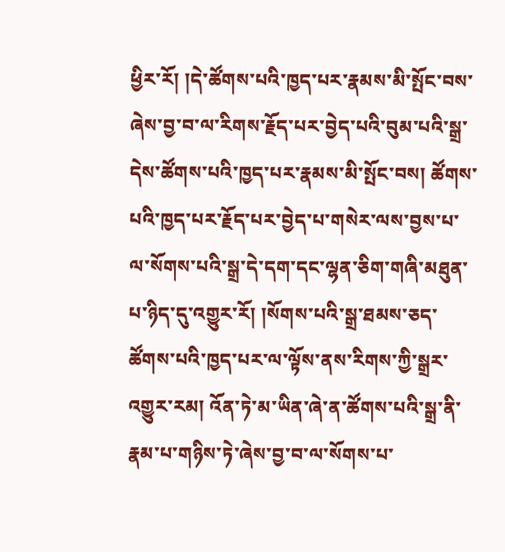ཕྱིར་རོ། །དེ་ཚོགས་པའི་ཁྱད་པར་རྣམས་མི་སྤོང་བས་ཞེས་བྱ་བ་ལ་རིགས་རྗོད་པར་བྱེད་པའི་བུམ་པའི་སྒྲ་དེས་ཚོགས་པའི་ཁྱད་པར་རྣམས་མི་སྤོང་བས། ཚོགས་པའི་ཁྱད་པར་རྗོད་པར་བྱེད་པ་གསེར་ལས་བྱས་པ་ལ་སོགས་པའི་སྒྲ་དེ་དག་དང་ལྷན་ཅིག་གཞི་མཐུན་པ་ཉིད་དུ་འགྱུར་རོ། །སོགས་པའི་སྒྲ་ཐམས་ཅད་ཚོགས་པའི་ཁྱད་པར་ལ་ལྟོས་ནས་རིགས་ཀྱི་སྒྲར་འགྱུར་རམ། འོན་ཏེ་མ་ཡིན་ཞེ་ན་ཚོགས་པའི་སྒྲ་ནི་རྣམ་པ་གཉིས་ཏེ་ཞེས་བྱ་བ་ལ་སོགས་པ་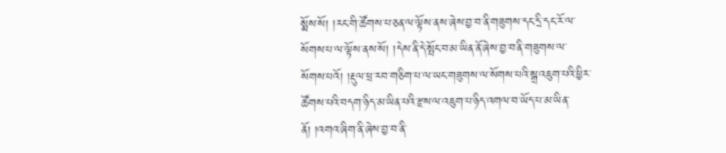སྨོས་སོ། །རང་གི་ཚོགས་པ་ཅན་ལ་ལྟོས་ནས་ཞེས་བྱ་བ་ནི་གཟུགས་དང་དྲི་དང་རོ་ལ་སོགས་པ་ལ་ལྟོས་ནས་སོ། །དེས་ནི་དེ་སྤོང་བ་མ་ཡིན་ནོ་ཞེས་བྱ་བ་ནི་གཟུགས་ལ་སོགས་པའོ། །རྡུལ་ཕྲ་རབ་གཅིག་པ་ལ་ཡང་གཟུགས་ལ་སོགས་པའི་སྒྲ་འཇུག་པའི་ཕྱིར་ཚོགས་པའི་བདག་ཉིད་མ་ཡིན་པའི་རྫས་ལ་འཇུག་པ་ཉིད་འགལ་བ་ཡོད་པ་མ་ཡིན་ནོ། །འགའ་ཞིག་ནི་ཞེས་བྱ་བ་ནི་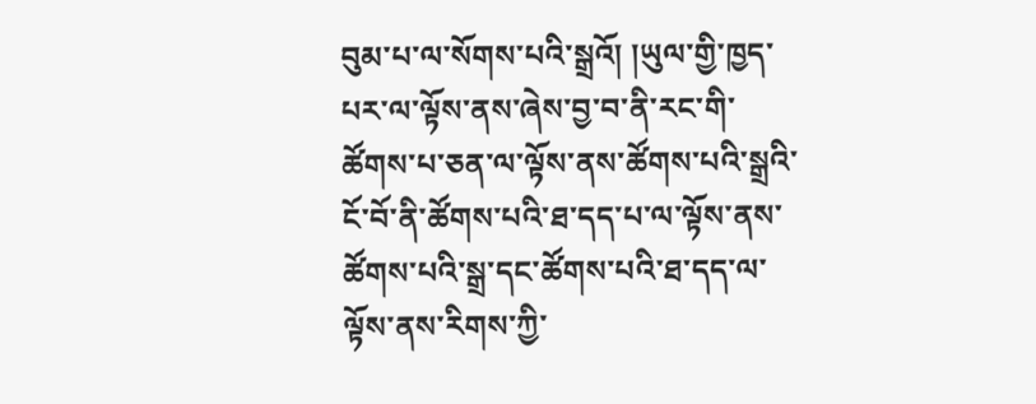བུམ་པ་ལ་སོགས་པའི་སྒྲའོ། །ཡུལ་གྱི་ཁྱད་པར་ལ་ལྟོས་ནས་ཞེས་བྱ་བ་ནི་རང་གི་ཚོགས་པ་ཅན་ལ་ལྟོས་ནས་ཚོགས་པའི་སྒྲའི་ངོ་བོ་ནི་ཚོགས་པའི་ཐ་དད་པ་ལ་ལྟོས་ནས་ཚོགས་པའི་སྒྲ་དང་ཚོགས་པའི་ཐ་དད་ལ་ལྟོས་ནས་རིགས་ཀྱི་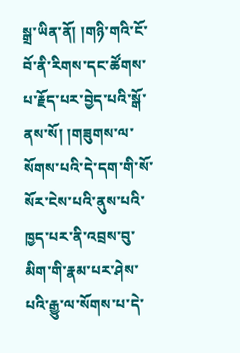སྒྲ་ཡིན་ནོ། །གཉི་གའི་ངོ་བོ་ནི་རིགས་དང་ཚོགས་པ་རྗོད་པར་བྱེད་པའི་སྒོ་ནས་སོ། །གཟུགས་ལ་སོགས་པའི་དེ་དག་གི་སོ་སོར་ངེས་པའི་ནུས་པའི་ཁྱད་པར་ནི་འབྲས་བུ་མིག་གི་རྣམ་པར་ཤེས་པའི་རྒྱུ་ལ་སོགས་པ་དེ་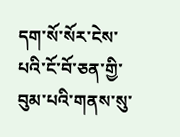དག་སོ་སོར་ངེས་པའི་ངོ་བོ་ཅན་གྱི་བུམ་པའི་གནས་སུ་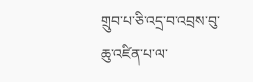གྲུབ་པ་ཅི་འདྲ་བ་འབྲས་བུ་ཆུ་འཛིན་པ་ལ་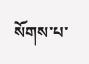སོགས་པ་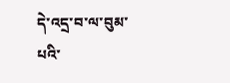དེ་འདྲ་བ་ལ་བུམ་པའི་